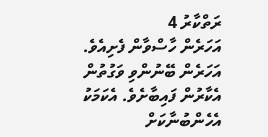ރަތްކާރު 4
އަހަރެން ހާސްވާން ފެށިއެވެ. އަހަރެން ބޭނުންވި ވަގުތުން އެކާރުން ފައިބާށެވެ. އެކަމަކު އެހެންބުނާކަށް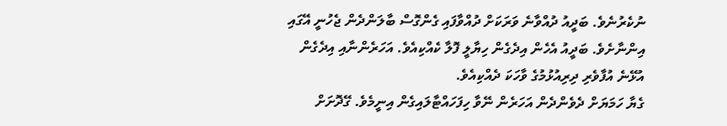ނުކެރުނެވެ. ބަދީއު ދުއްވާނެ ވަރަކަށް ދުއްވާފައި ގެންގޮސް ބާލަންދެން ޖެހުނީ އޭގައި އިންނާށެވެ. ބަދީއު އެހެން އިދެގެން ހިޔާލީ ފޮލާ ކެއްކިއެވެ. އަހަރެންނާއި އިދެގެން އުޅޭނެ އުފާވެރި ދިރިއުޅުމުގެ ވާހަކަ ދެއްކިއެވެ.
ގެޔާ ހަމަޔަށް ދެވެންދެން އަހަރެން ނޭވާ ހިފަހައްޓާލައިގެން އިނީމެވެ. ގޭދޮށަށް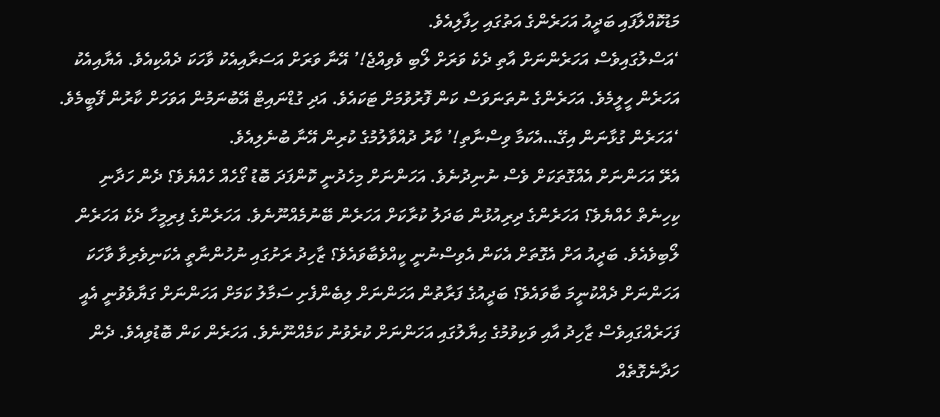މަޑުކޮއްލާފައި ބަދީއު އަހަރެންގެ އަތުގައި ހިފާލިއެވެ.
‘އަސްލުގައިވެސް އަހަރެންނަށް އާތި ދެކެ ވަރަށް ލޯބި ވެވިއްޖެ!’ އޭނާ ވަރަށް އަސަރާއިއެކު ވާހަކަ ދެއްކިއެވެ. އެޔާއިއެކު އަހަރެން ހީލީމެވެ. އަހަރެންގެ ނުތަނަވަސް ކަން ފޮރުވުމަށް ޓަކައެވެ. އަދި ގުޑްނައިޓް އޭބުނަމުން އަވަހަށް ކާރުން ފޭބީމެވެ.
‘އަހަރެން ގުޅާނަން އިގޭ…އެކަމާ ވިސްނާތި!’ ކާރު ދުއްވާލުމުގެ ކުރިން އޭނާ ބުނެލިއެވެ.
އެރޭ އަހަންނަށް އެއްގޮތަކަށް ވެސް ނުނިދުނެވެ. އަހަންނަށް މިހެދުނީ ކޮންފަދަ ބޮޑު ގޯހެއް ހެއްޔެވެ؟ ދެން ހަދާނި ކިހިނެތް ހެއްޔެވެ؟ އަހަރެންގެ ދިރިއުޅުން ބަދަލު ކުރާކަށް އަހަރެން ބޭނުމެއްނޫނެވެ. އަހަރެންގެ ފިރިމީހާ ދެކެ އަހަރެން ލޯބިވެއެވެ. ބަދީއު އަށް އެގޮތަށް އެކަން އެވިސްނުނީ ކީއްވެބާވައެވެ؟ ޒާހިދު ރަށުގައި ނުހުންނާތީ އެކަނިވެރިވާ ވާހަކަ އަހަންނަށް ދެއްކުނީމަ ބާވައެވެ؟ ބަދީއުގެ ފަރާތުން އަހަންނަށް ލިބެންފެށި ސަމާލު ކަމަށް އަހަންނަށް ގަޔާވެވުނީ އެއީ ފަހަރެއްގައިވެސް ޒާހިދު އާއި ވަކިވުމުގެ ޙިޔާލުގައި އަހަންނަށް ކުރެވުނު ކަމެއްނޫނެވެ. އަހަރެން ކަން ބޮޑުވިއެވެ. ދެން ހަދާނެގޮތެއް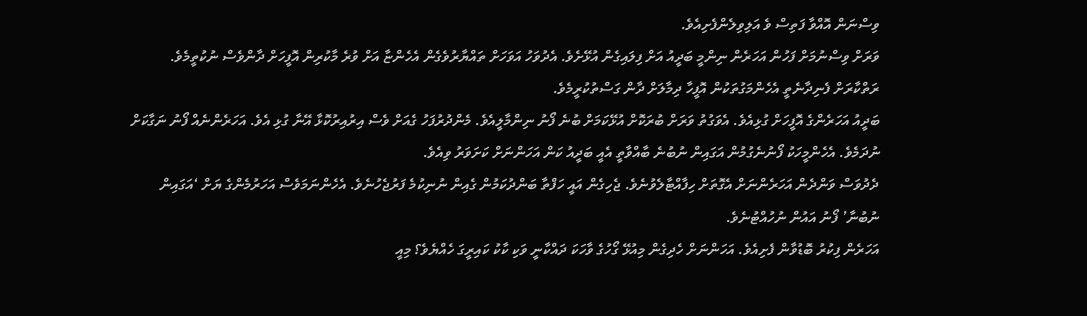ވިސްނަން އޮއްވާ ފަތިސް ވެ އަލިވިލެންފެށިއެވެ.
ވަރަށް ވިސްނުމަށް ފަހުން އަހަރެން ނިންމީ ބަދީއު އަށް ފިލައިގެން އުޅޭށެވެ. އެދުވަހު އަވަހަށް ތައްޔާރުވެގެން އެހެންޏާ އަށް ވުރެ މާކުރިން އޮފީހަށް ދާންވެސް ނުކުތީމެވެ. ރަތްކާރަށް ފެނިދާނެތީ އެހެންމަގުތަކުން އޮފީހާ ދިމާލަށް ދާން ގަސްތުކުރީމެވެ.
ބަދީއު އަހަރެންގެ އޮފީހަށް ގުޅިއެވެ. އެވަގުތު ވަރަށް ބުރަކޮށް އުޅޭކަމަށް ބުނެ ފޯނު ނިންމާލީއެވެ. މެންދުރުފަހު ގެއަށް ވެސް އިރުއިރުކޮޅާ އޭނާ ގުޅި އެވެ. އަހަރެންނެއް ފޯނު ނަގާކަށް ނުދަމެވެ. އެހެންމީހަކު ފޯނުނެގުމުން އަގައިން ނުބުނެ ބާއްވާތީ އެއީ ބަދީއު ކަން އަހަންނަށް ކަށަވަރު ވިއެވެ.
ދެދުވަސް ވަންދެން އަހަރެންނަށް އެގޮތަށް ހިފާއްޓާލެވުނެވެ. ޖެހިގެން އައީ ހަފްތާ ބަންދުކަމުން ގެއިން ނުނިކުމެ ފަރުޖެހުނެވެ. އެހެންނަމަވެސް އަހަރުމެންގެ ޔަށް ‘އަގައިން ނުބުނާ’ ފޯނު އައުން ނުހުއްޓުނެވެ.
އަހަރެން ފިކުރު ބޮޑުވާން ފެށިއެވެ. އަހަންނަށް ހެދިގެން މިއުޅޭ ގޯހުގެ ވާހަކަ ދައްކާނީ ވަކި ކާކު ކައިރީގަ ހެއްޔެވެ؟ މިއީ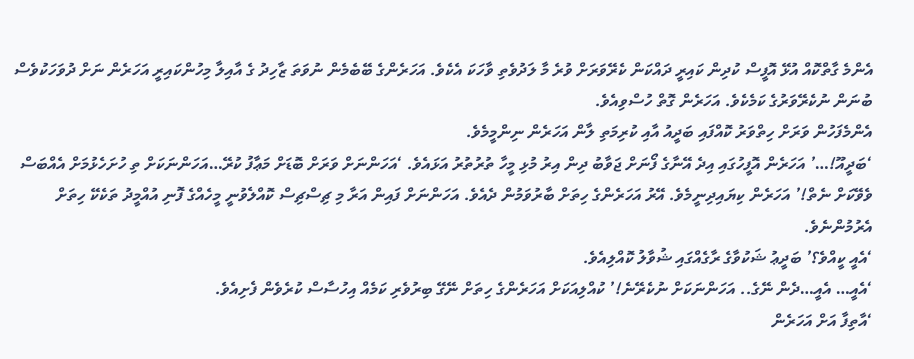އެންމެ ގާތްކޮއް އުޅޭ އޮފީސް ކުދިން ކައިރީ ދައްކަން ކެރޭވަރަށް ވުރެ މާ ލަދުވެތި ވާހަކަ އެކެވެ. އަހަރެންގެ ބޭބެމެން ނުވަތަ ޒާހިދު ގެ އާއިލާ މިހުންކައިރީ އަހަރެން ނަށް ދުވަހަކުވެސް ބުނަން ނުކެރޭވަރުގެ ކަމެކެވެ. އަހަރެން ގޮތް ހުސްވިއެވެ.
އެންމެފަހުން ވަރަށް ހިތްވަރު ކޮއްފައި ބަދީއު އާއި ކުރިމަތި ލާން އަހަރެން ނިންމީމެވެ.
‘ބަދީއޫ!…’ އަހަރެން އޮފީހުގައި އިދެ އޭނާގެ ފޯނަށް ޖަވާބު ދިން އިރު މުޅި މީހާ ތުރުތުރު އަޅައެވެ. ‘އަހަންނަށް ވަރަށް ބޮޑަށް މަޢާފު ކުރޭ…އަހަންނަކަށް ތި ހުށަހެޅުމަށް އެއްބަސް ވެވޭކަށް ނެތް!’ އަހަރެން ކިޔައިދިނީމެވެ. އޭރު އަހަރެންގެ ހިތަށް ބާރުވަމުން ދެއެވެ. އަހަންނަށް ފައިން އަރާ މި ޗިސްޗިސް ކޮއްލެވުނީ މީހެއްގެ ފޮނި އުއްމީދު ތަކެކޭ ހިތަށް އެރުމުންނެވެ.
‘އެއީ ކީއްވެ؟’ ބަދީޢު ޝަކުވާގެ ރާގެއްގައި ޝުވާލު ކޮއްލިއެވެ.
‘އެއީ… އެއީ…ދެން ނޭގެ.. އަހަންނަކަށް ނުކެރޭނެ!’ ކުއްލިއަކަށް އަހަރެންގެ ހިތަށް ނޭގޭ ބިރުވެރި ކަމެއް އިހުސާސް ކުރެވެން ފެށިއެވެ.
‘އާތިފާ އަށް އަހަރެން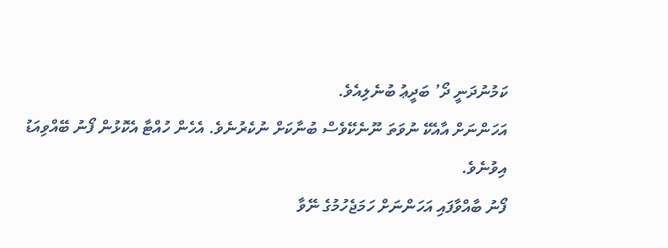ކަމުނުދަނީ ދޯ’ ބަދީޢު ބުނެލިއެވެ.
އަހަންނަށް އާއެކޭ ނުވަތަ ނޫނެކޭވެސް ބުނާކަށް ނުކެރުނެވެ. އެހެން ހުއްޓާ އެކޮޅުން ފޯނު ބޭއްވިއަޑު އިވުނެވެ.
ފޯނު ބާއްވާފައި އަހަންނަށް ހަމަޖެހުމުގެ ނޭވާ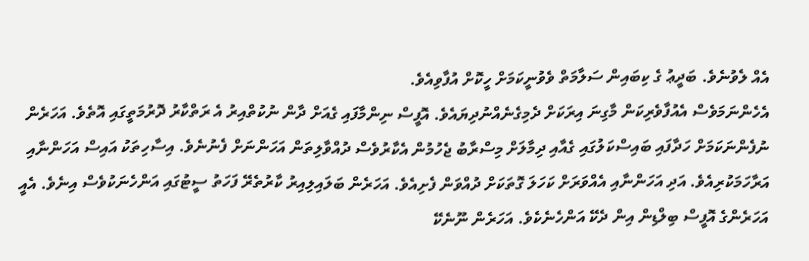އެއް ލެވުނެވެ. ބަދީޢު ގެ ކިބައިން ސަލާމަތް ވެވުނީކަމަށް ހީކޮށް އުފާވިއެވެ.
އެހެންނަމަވެސް އެއުފާވެރިކަން މާގިނަ އިރަކަށް ދެމިގެނެއްނުދިޔައެވެ. އޮފީސް ނިންމާފައި ގެއަށް ދާން ނުކުތްއިރު އެ ރަތްކާރު ދޮރުމަތީގައި އޮތެވެ. އަހަރެން ނުފެންނަކަމަށް ހަދާފައި ބައިސްކަލުގައި ގެއާއި ދިމާލަށް މިސްރާބު ޖެހުމުން އެކާރުވެސް ދުއްވާލިތަން އަހަންނަށް ފެނުނެވެ. އިސާހިތަކު އައިސް އަހަންނާއި އަރާހަމަކުރިއެވެ. އަދި އަހަންނާއި އެއްވަރަށް ކަހަލަ ގޮތަކަށް ދުއްވަން ފެށިއެވެ. އަހަރެން ބަލައިލިއިރު ކާރުތެރޭ ފަހަތު ސީޓުގައި އަންހެނަކުވެސް އިނެވެ. އެއީ އަހަރެންގެ އޮފީސް ބިލްޑިން އިން ދެކޭ އަންހެނެކެވެ. އަހަރެން ނޫނެކޭ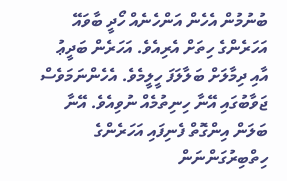ބުނުމުން އެހެން އަންހެނެއް ހޯދީ ބާވައޭ އަހަރެންގެ ހިތަށް އެރިއެވެ. އަހަރެން ބަދީޢު އާއި ދިމާލަށް ބަލާލަފަ ހީލީމެވެ. އެހެންނަމަވެސް ޖަވާބުގައި އޭނާ ހިނިތުމެއް ނުވިއެވެ. އޭނާ ބަލަން އިންގޮތް ފެނިފައި އަހަރެންގެ ހިތްބިރުގަންނަން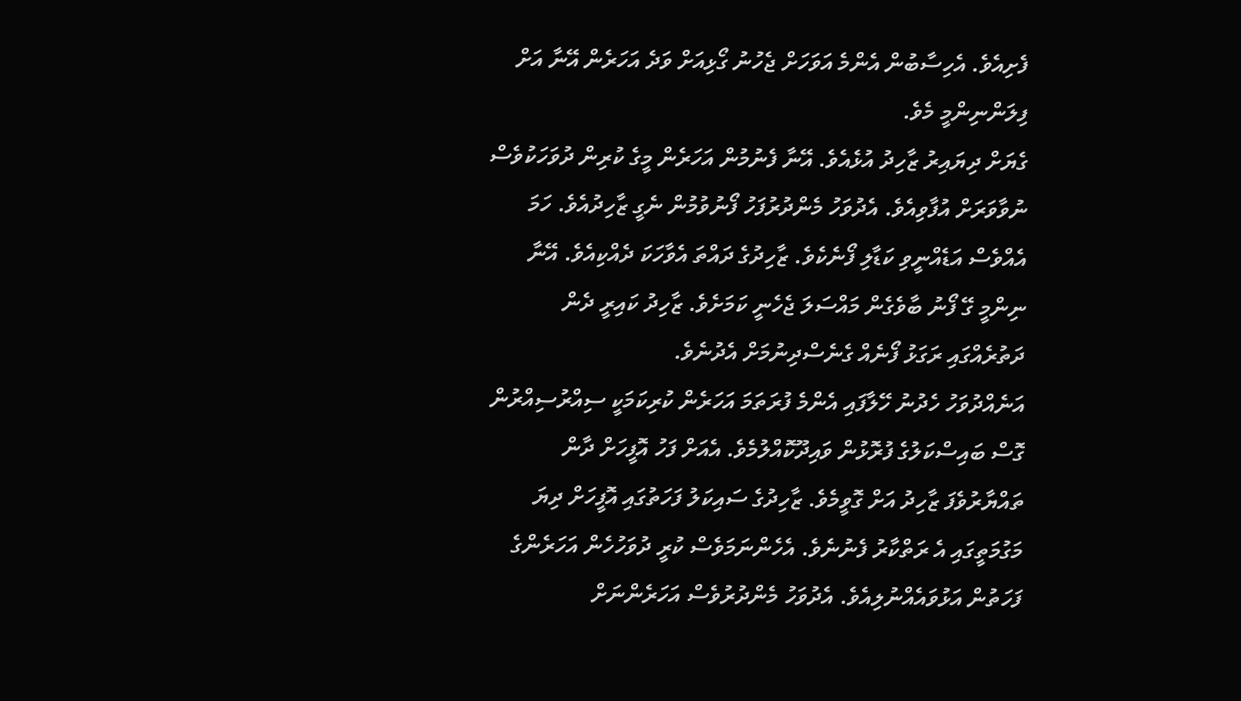ފެށިއެވެ. އެހިސާބުން އެންމެ އަވަހަށް ޖެހުނު ގޯޅިއަށް ވަދެ އަހަރެން އޭނާ އަށް ފިލަންނިންމީ މެވެ.
ގެޔަށް ދިޔައިރު ޒާހިދު އުޅެއެވެ. އޭނާ ފެނުމުން އަހަރެން މީގެ ކުރިން ދުވަހަކުވެސް ނުވާވަރަށް އުފާވިއެވެ. އެދުވަހު މެންދުރުފަހު ފޯނުވުމުން ނެގީ ޒާހިދުއެވެ. ހަމަ އެއްވެސް އަޑެއްނީވި ކަޑާލި ފޯނެކެވެ. ޒާހިދުގެ ދައްތަ އެވާހަކަ ދެއްކިއެވެ. އޭނާ ނިންމީ ގޭ ފޯނު ބާވެގެން މައްސަލަ ޖެހެނީ ކަމަށެވެ. ޒާހިދު ކައިރީ ދެން ދަތުރެއްގައި ރަގަޅު ފޯނެއް ގެނެސްދިނުމަށް އެދުނެވެ.
އަނެއްދުވަހު ހެދުނު ހޭލާފައި އެންމެ ފުރަތަމަ އަހަރެން ކުރިކަމަކީ ސިއްރުސިއްރުން ގޮސް ބައިސްކަލުގެ ފުރޮޅުން ވައިދޫކޮއްލުމެވެ. އެއަށް ފަހު އޮފީހަށް ދާން ތައްޔާރުވެފަ ޒާހިދު އަށް ގޮވީމެވެ. ޒާހިދުގެ ސައިކަލު ފަހަތުގައި އޮފީހަށް ދިޔަ މަގުމަތީގައި އެ ރަތްކާރު ފެނުނެވެ. އެހެންނަމަވެސް ކުރީ ދުވަހުހެން އަހަރެންގެ ފަހަތުން އަޅުވައެއްނުލިއެވެ. އެދުވަހު މެންދުރުވެސް އަހަރެންނަށް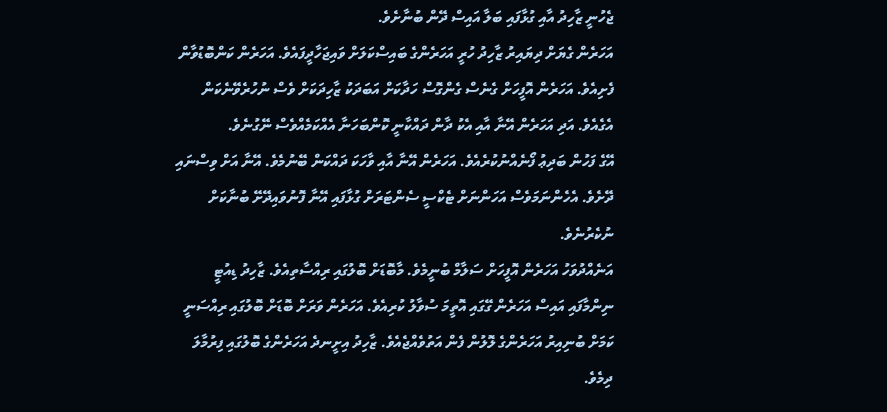ޖެހުނީ ޒާހިދު އާއި ގުޅާފައި ބަލާ އައިސް ދޭން ބުނާށެވެ.
އަހަރެން ގެޔަށް ދިޔައިރު ޒާހިދު ހުރީ އަހަރެންގެ ބައިސްކަލަށް ވައިޖަހާދީފައެވެ. އަހަރެން ކަންބޮޑުވާން ފެށިއެވެ. އަހަރެން އޮފީހަށް ގެނެސް ގެންގޮސް ހަދާކަށް އަބަދަކު ޒާހިދަކަށް ވެސް ނުހުރެވޭނެކަން އެގެއެވެ. އަދި އަހަރެން އޭނާ އާއި އެކު ދާން ދައްކާނީ ކޮންބަހަނާ އެއްކަމެއްވެސް ނޭގުނެވެ.
އޭގެ ފަހުން ބަދިޢު ފޯނެއްނުކުރެއެވެ. އަހަރެން އޭނާ އާއި ވާހަކަ ދައްކަން ބޭނުމެވެ. އޭނާ އަށް ވިސްނައި ދޭށެވެ. އެހެންނަމަވެސް އަހަންނަށް ޓެކްސީ ސެންޓަރަށް ގުޅާފައި އޭނާ ފޮނުވައިދޭށޭ ބުނާކަށް ނުކެރުނެވެ.
އަނެއްދުވަހު އަހަރެން އޮފީހަށް ސަލާމް ބުނީމެވެ. މާބޮޑަށް ބޮލުގައި ރިއްސާތިއެވެ. ޒާހިދު ޑިއުޓީ ނިންމާފައި އައިސް އަހަރެން ގޭގައި އޮތީމަ ސުވާލު ކުރިއެވެ. އަހަރެން ވަރަށް ބޮޑަށް ބޮލުގައި ރިއްސަނީ ކަމަށް ބުނިއިރު އަހަރެންގެ ލޮލުން ފެން އަތުވެއްޖެއެވެ. ޒާހިދު އިށީނދެ އަހަރެންގެ ބޮލުގައި ފިރުމާލަ ދިމެވެ.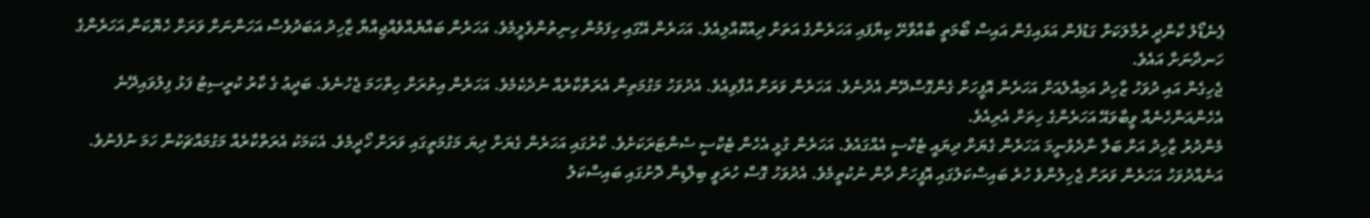ޕެނެޑޯލު ކާންދީ ރުމާލަކަށް ގަޑުފެން އަޅައިގެން އައިސް ބޯމަތީ ބާއްވާށޭ ކިޔާފައި އަހަރެންގެ އަތަށް ދިއްކޮއްލިއެވެ. އަހަރެން އޭގައި ހިފަމުން ހިނިތުންވެލީމެވެ. އަހަރެން ބައްޔެއްވެއްޖިއްޔާ ޒާހިދު އަބަދުވެސް އަހަންނަށް ވަރަށް ހެޔޮކަން އަހަރެންގެ ހަނދާނަށް އައެވެ.
ޖެހިގެން އައި ދުވަހު ޒާހިދު އަމިއްލެއަށް އަހަރެން އޮފީހަށް ގެންގޮސްދޭން އެދުނެވެ. އަހަރެން ވަރަށް އުފާވިއެވެ. އެދުވަހު މަގުމަތިން އެރަތްކާރެއް ނުދެކެމެވެ. އަހަރެން އިތުރަށް ހިތްހަމަ ޖެހުނެވެ. ބަދީޢު ގެ ކާރު ކުރީސިޓު ފަޅު ފިލުވައިދޭނެ އެހެންއަންހެނެއް ވީބާވައޭ އަހަރެންގެ ހިތަށް އެރިއެވެ.
މެންދުރު ޒާހިދު އަށް ބަލާ ނާދެވުނީމަ އަހަރެން ގެޔަށް ދިޔައީ ޓެކްސީ އެއްގައެވެ. އަހަރެން ގުޅީ އެހެން ޓެކްސީ ސެންޓަރަކަށެވެ. ކާރުގައި އަހަރެން ގެޔަށް ދިޔަ މަގުމަތީގައި ވަރަށް ހޯދީމެވެ. އެކަމަކު އެރަތްކާރެއް މަގުމައްޗަކުން ހަމަ ނުފެނުވެ.
އަނެއްދުވަހު އަހަރެން ވަރަށް ޖެހިލުންވެ ހުރެ ބައިސްކަލުގައި އޮފީހަށް ދާން ނުކުތީމެވެ. އެދުވަހު ގޮސް ހުރަވީ ބިލްޑިން ދޮށުގައި ބައިސްކަލު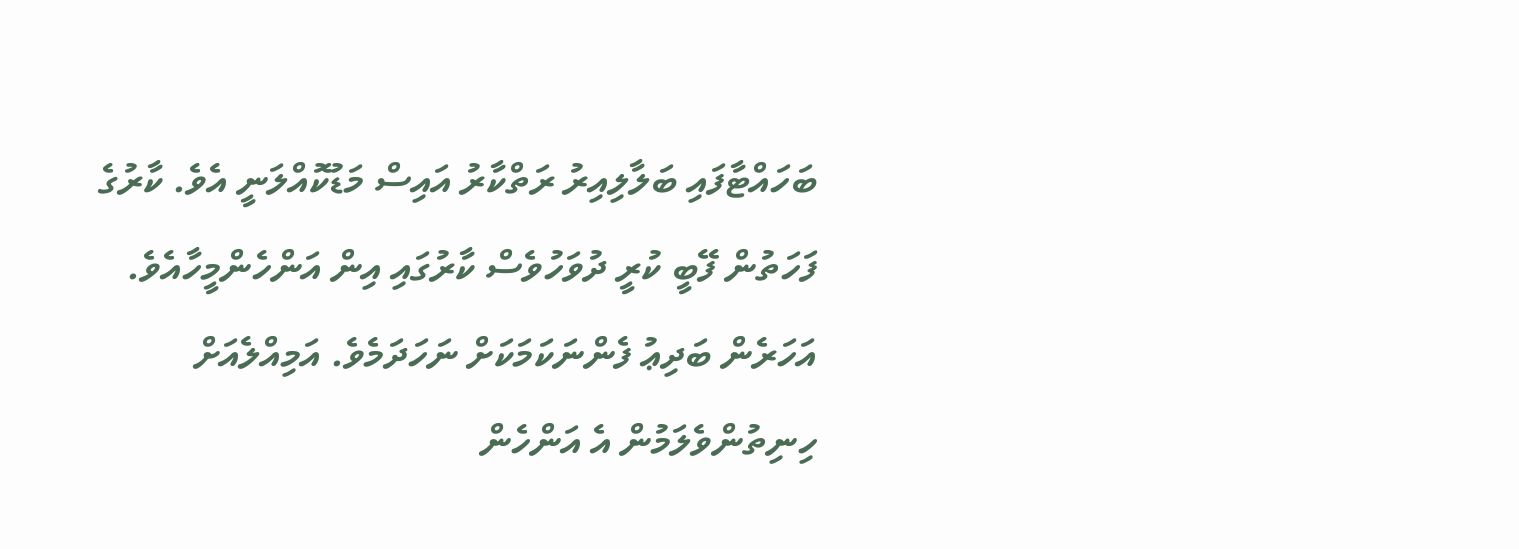ބަހައްޓާފައި ބަލާލިއިރު ރަތްކާރު އައިސް މަޑުކޮއްލަނީ އެވެ. ކާރުގެ ފަހަތުން ފޭބީ ކުރީ ދުވަހުވެސް ކާރުގައި އިން އަންހެންމީހާއެވެ. އަހަރެން ބަދިޢު ފެންނަކަމަކަށް ނަހަދަމެވެ. އަމިއްލެއަށް ހިނިތުންވެލަމުން އެ އަންހެން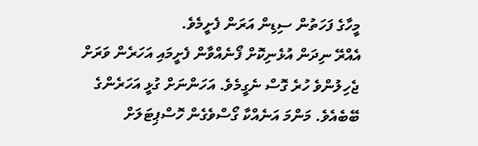މީހާގެ ފަހަތުން ސިޑިން އަރަން ފެށީމެވެ.
އެއްރޭ ނިދަން އުޅެނިކޮށް ފޯނެއްވާން ފެށީމައި އަހަރެން ވަރަށް ޖެހިލުންވެ ހުރެ ގޮސް ނެގީމެވެ. އަހަންނަށް ގުޅީ އަހަރެންގެ ބޭބެއެވެ. މަންމަ އަނެއްކާ ގޯސްވެގެން ހޮސްޕިޓަލަށް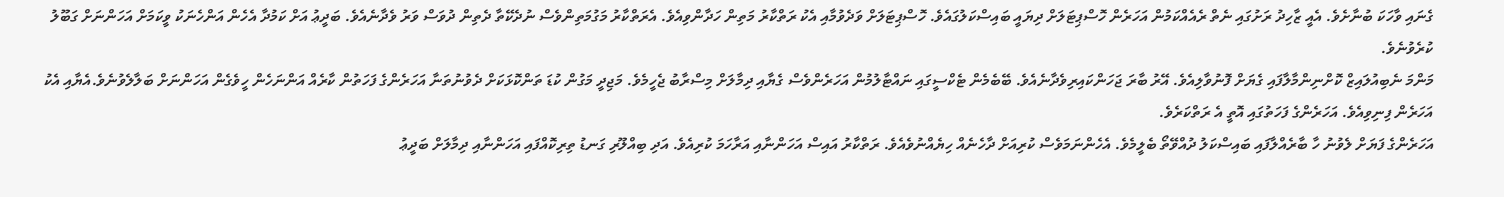ގެނައި ވާހަކަ ބުނާށެވެ. އެއީ ޒާހިދު ރަށުގައި ނެތް ރެއެއްކަމުން އަހަރެން ހޮސްޕިޓަލަށް ދިޔައީ ބައިސްކަލުގައެވެ. ހޮސްޕިޓަލަށް ވަދެވުމާއި އެކު ރަތްކާރު މަތިން ހަދާންވިއެވެ. އެރަތްކާރު މަގުމަތިންވެސް ނުދެކޭތާ ދެތިން ދުވަސް ވަރު ވެދާނެއެވެ. ބަދީޢު އަށް ކަމުދާ އެހެން އަންހެނަކު ވީކަމަށް އަހަންނަށް ގަބޫލު ކުރެވުނެވެ.
މަންމަ ނެބިއުލައިޒް ކޮށްނިންމާލާފައި ގެޔަށް ފޮނުވާލިއެވެ. އޭރު ބާރަ ޖަހަންކައިރިވެދާނެއެވެ. ބޭބެމެން ޓެކްސީގައި ނައްޓާލުމުން އަހަރެންވެސް ގެޔާއި ދިމާލަށް މިސްރާބު ޖެހީމެވެ. މަޖިދީ މަގުން ކުޑަ ތަންކޮޅަކަށް ދެވުނުތަނާ އަހަރެންގެ ފަހަތުން ކާރެއް އަންނަހެން ހީވެގެން އަހަންނަށް ބަލާލެވުނެވެ.އެޔާއި އެކު އަހަރެން ފިނިވިއެވެ. އަހަރެންގެ ފަހަތުގައި އޮތީ އެ ރަތްކަރެވެ.
އަހަރެންގެ ފަޔަށް ލެވުނު ހާ ބާރެއްލާފައި ބައިސްކަލު ދުއްވޭތޯ ބެލީމެވެ. އެހެންނަމަވެސް ކުރިއަށް ދާހެނެއް ހިޔެއްނުވެއެވެ. ރަތްކާރު އައިސް އަހަންނާއި އަރާހަމަ ކުރިއެވެ. އަދި ބިއްލޫރި ގަނޑު ތިރިކޮއްފައި އަހަންނާއި ދިމާލަށް ބަދީޢު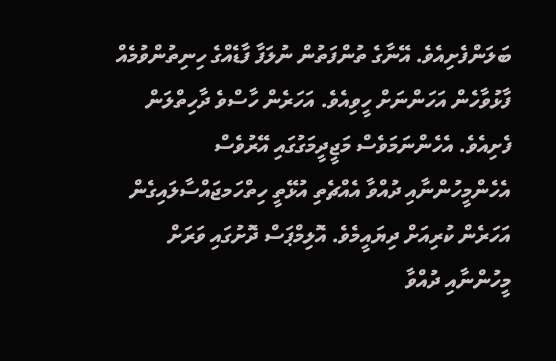ބަލަންފެށިއެވެ. އޭނާގެ ތުންފަތުން ނުލަފާ ފާޑެއްގެ ހިނިތުންވުމެއް ފާޅުވާހެން އަހަންނަށް ހީވިއެވެ. އަހަރެން ހާސްވެ ދާހިތްލަން ފެށިއެވެ. އެހެންނަމަވެސް މަޖީދީމަގުގައި އޭރުވެސް އެހެންމީހުންނާއި ދުއްވާ އެއްޗެތި އުޅޭތީ ހިތްހަމޖައްސާލައިގެން އަހަރެން ކުރިއަށް ދިޔައީމެވެ. އޮލިމްޕަސް ދޮށުގައި ވަރަށް މީހުންނާއި ދުއްވާ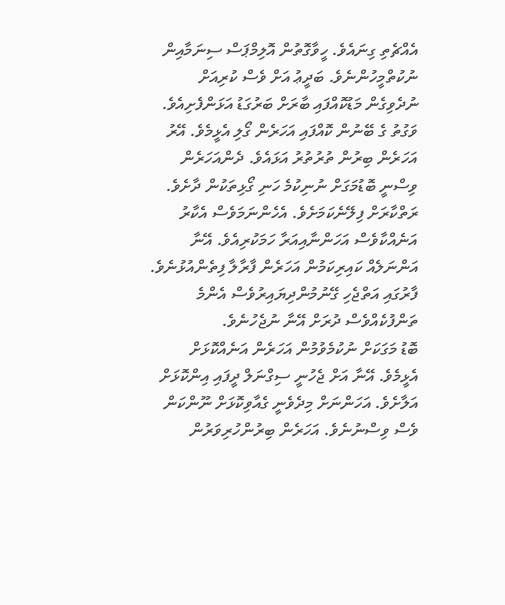އެއްޗެތި ގިނައެވެ. ހީވާގޮތުން އޮލިމްޕަސް ސިނަމާއިން ނުކުތްމީހުންނެވެ. ބަދީޢު އަށް ވެސް ކުރިއަށް ނުދެވިގެން މަޑުކޮއްފައި ބާރަށް ބަރުގަޑު އަޅަންފެށިއެވެ. ވަގުތު ގެ ބޭނުން ކޮއްފައި އަހަރެން ގޯލި އެޅީމެވެ. އޭރު އަހަރެން ބިރުން ތުރުތުރު އަޅައެވެ. ދެންއަހަރެން ވިސްނީ ބޮޑުމަގަށް ނުނިކުމެ ހަނި ގޯޅިތަކުން ދާށެވެ. ރަތްކާރަށް ފިލޭނެކަމަށެވެ. އެހެންނަމަވެސް އެކާރު އަނެއްކާވެސް އަހަންނާއިއަރާ ހަމަކުރިއެވެ. އޭނާ އަންނަލެއް ކައިރިކަމުން އަހަރެން ފާރާލާ ފިތެންއުޅުނެވެ. ފާރުގައި އަތްޖެހި ގޭނުމުންދިޔައިރުވެސް އެންމެ ތަންފުކެއްވެސް ދުރަށް އޭނާ ނުޖެހުނެވެ.
ބޮޑު މަގަކަށް ނުކުމެވުމުން އަހަރެން އަނެއްކޮޅަށް އެޅީމެވެ. އޭނާ އަށް ޖެހުނީ ސިގްނަލް ދީފައި އިންކޮޅަށް އަލާށެވެ. އަހަންނަށް މިދެވެނީ ގެއާވިކޮޅަށް ނޫންކަން ވެސް ވިސްނުނެވެ. އަހަރެން ބިރުންހުރިވަރުން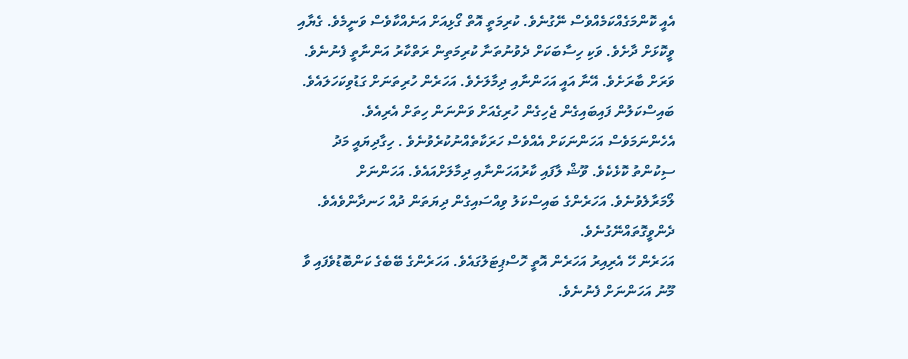އެއީ ކޮންމަގެއްކަމެއްވެސް ނޭގުނެވެ. ކުރިމަތީ އޮތް ގޯޅިއަށް އަނެއްކާވެސް ވަނީމެވެ. ގެޔާއި ވީކޮޅަށް ދާށެވެ. ވަކި ހިސާބަކަށް ދެވުނުތަނާ ކުރިމަތިން ރަތްކާރު އަންނާތީ ފެނުނެވެ. ވަރަށް ބާރަށެވެ. އޭނާ އައީ އަހަންނާއި ދިމާލަށެވެ. އަހަރެން ހުރިތަނަށް ގަޑުވިކަހަލައެވެ. ބައިސްކަލުން ފައިބައިގެން ޖެހިގެން ހުރިގެއަށް ވަންނަން ހިތަށް އެރިއެވެ. އެހެންނަމަވެސް އަހަންނަކަށް އެއްވެސް ހަރަކާތެއްނުކުރެވުނެވެ . ހިގާދިޔައީ މަދު ސިކުންތު ކޮޅެކެވެ. ވޫޝް ލާފައި ކާރުއަހަންނާއި ދިމާލަށްއައެވެ. އަހަންނަށް ލޯމަރާލެވުނެވެ. އަހަރެންގެ ބައިސްކަލު ވިއްސައިގެން ދިޔަތަން ދުއް ހަނދާންވެއެވެ. ދެންވީގޮތައްނޭގުނެވެ.
އަހަރެން ހޭ އެރިއިރު އަހަރެން އޮތީ ހޮސްޕިޓަލުގައެވެ. އަހަރެންގެ ބޭބެގެ ކަންބޮޑުވެފައި ވާ މޫނު އަހަންނަށް ފެނުނެވެ.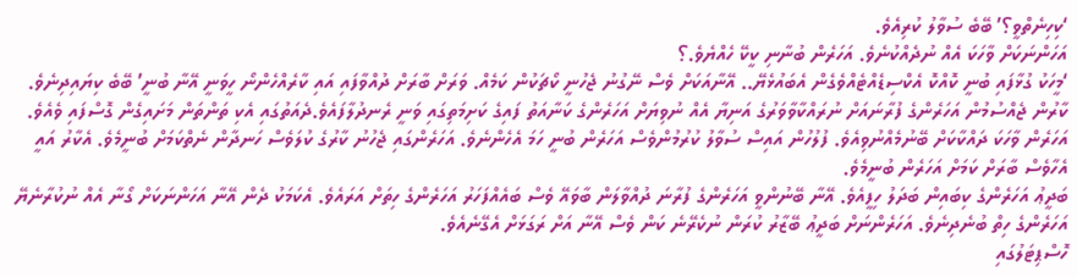‘ކިހިނެތްވީ؟’ ބޭބެ ސުވާލު ކުރިއެވެ.
އަހަންނަކަށް ވާހަކަ އެއް ނުދެއްކުނެވެ. އަހަރެން ބުނާނި ކީކޭ ހެއްޔެވެ.؟
‘މީހަކު ގުޅާފައި ބުނީ ކޮއްކޮ އެކްސިޑެއްޓެއްވެގެން އެބައުޅެޔޭ.. އޭނާއަކަށް ވެސް ނޭގުނު ޖެހުނީ ކޯޗަކުން ކަމެއް. ވަރަށް ބާރަށް ދުއްވާފައި އައި ކާރެއްހެންނޯ ހީވަނީ އޭނާ ބުނީ’ ބޭބެ ކިޔައިދިނެވެ.
ކާރުން ޖެއްސުމުން އަހަރެންގެ ފުރާނައަށް ނުރައްކާވާވަރުގެ އަނިޔާ އެއް ނުވިޔަށް އަހަރެންގެ ކަނާއަތު ފައިގެ ކަށިމަތިގައި ވަނީ ރެނދުލާފައެވެ.ދެއަތުގައި އެކި ތަންތަން މަށައިގެން ގޮސްފައި ވެއެވެ.
އަހަރެން ވާހަކަ ދައްކާކަށް ބޭނުމެއްނުވިއެވެ. ފުލުހުން އައިސް ސުވާލު ކުރުމުންވެސް އަހަރެން ބުނީ ހަމަ އެހެންނެވެ. އަހަރެންގައި ޖެހުނު ކާރުގެ ކުލަވެސް ހަނދާން ނެތްކަމަށް ބުނީމެވެ. އެކާރު އައީ އެހާވެސް ބާރަށް ކަމަށް އަހަރެން ބުނީމެވެ.
ބަދީޢު އަހަރެންގެ ކިބައިން ބަދަލު ހިފީއެވެ. އޭނާ ބޭނުންވީ އަހަރެންގެ ފުރާނަ ދުއްވާލަން ބާވައޭ ވެސް ބައެއްފަހަރު އަހަރެންގެ ހިތަށް އަރައެވެ. އެކަމަކު ދެން އޭނާ އަހަންނަކަށް ގޯނާ އެއް ނުކުރާނެޔޭ އަހަރެންގެ ހިތް ބުނެދިނެވެ. އަހަރެންނަށް ބަދީޢު ބޭޒާރު ކުރަން ނުކެރޭނެ ކަން ވެސް އޭނާ އަށް ރަގަޅަށް އެގޭނެއެވެ.
ހޮސްޕިޓަލުގައި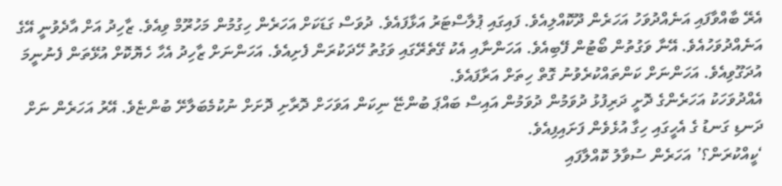އެރޭ ބާއްވާފައި އަނެއްދުވަހު އަހަރެން ދޫކޮއްލިއެވެ. ފައިގައި ޕުލާސްޓަރު އަޅާފައެވެ. ދުވަސް ގަޑަކަށް އަހަރެން ހިގުމުން މަހުރޫމް ވިއެވެ. ޒާހިދު އަށް އާދެވުނީ އޭގެ އަނެއްދުވަހުއެވެ. އޭނާ ވަގުތުން ބޯޓުން ފޭބިއެވެ. އަހަންނާއި އެކު ގޭތެރޭގައި ވަގުތު ހޭދަކުރަން ފެށިއެވެ. އަހަންނަށް ޒާހިދު އެހާ ހެޔޮކޮށް އުޅޭތަން ފެނުނީމަ އުދަގޫވިއެވެ. އަހަންނަށް ކަންތައްކުރެވުނު ގޮތް ހިތަށް އަރާފައެވެ.
އެއްދުވަހަކު އަހަރެންގެ ދޮށީ ދަރިފުޅު ދުވަމުން ދުވަމުން އައިސް ބައްޕަ ބުންޏޭ ނިކަން އަވަހަށް ދޮރާށި ދޮށަށް ނުކުމެބަލާށޭ ބުންޏެވެ. އޭރު އަހަރެން ނަށް ދަނޑި ގަނޑު ގެ އެހީގައި ހިގާ އުޅެވެން ފަށައިފިއެވެ.
‘ކީއްކުރަން؟’ އަހަރެން ސުވާލު ކޮއްލާފައި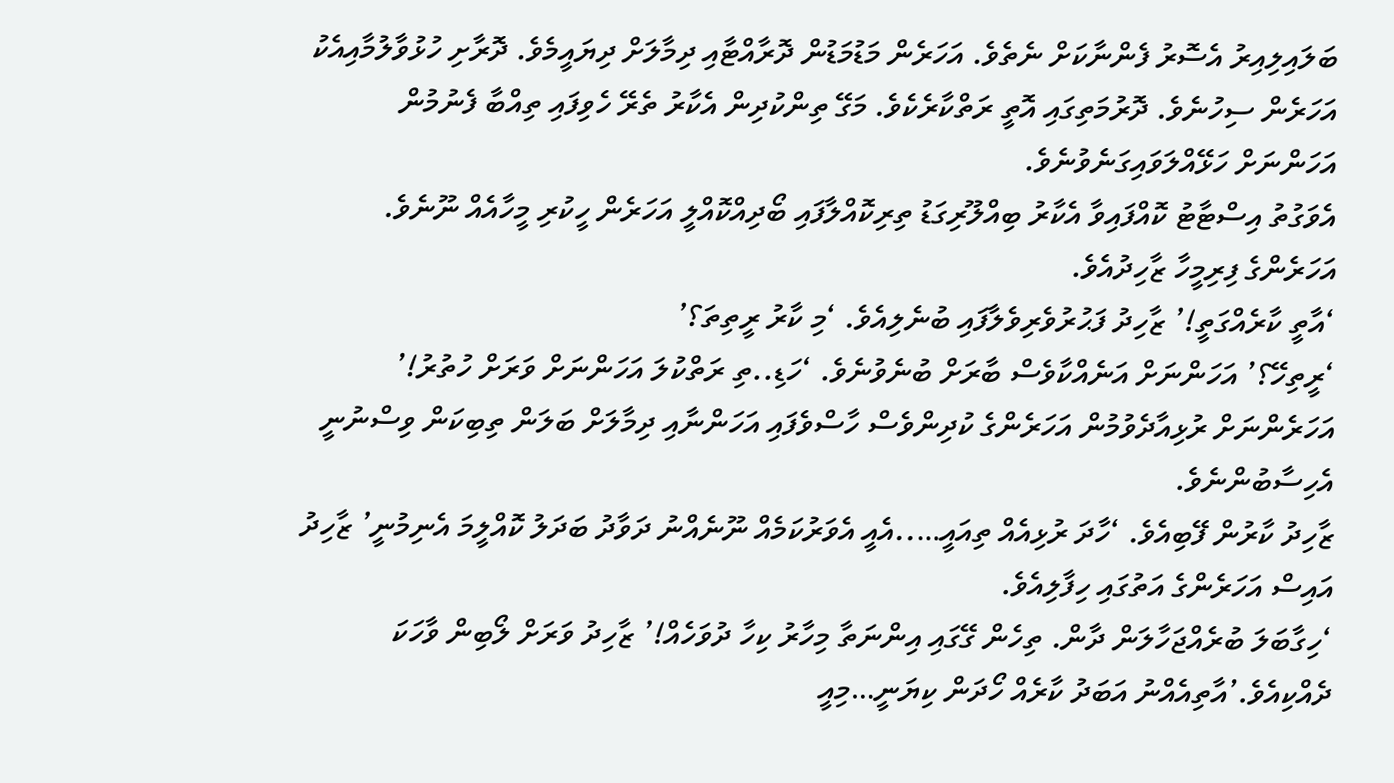ބަލައިލިއިރު އެސޮރު ފެންނާކަށް ނެތެވެ. އަހަރެން މަޑުމަޑުން ދޮރާއްޓާއި ދިމާލަށް ދިޔައީމެވެ. ދޮރާށި ހުޅުވާލުމާއިއެކު އަހަރެން ސިހުނެވެ. ދޮރުމަތިގައި އޮތީ ރަތްކާރެކެވެ. މަގޭ ތިންކުދިން އެކާރު ތެރޭ ހެވިފައި ތިއްބާ ފެނުމުން އަހަންނަށް ހަޅޭއްލަވައިގަނެވުނެވެ.
އެވަގުތު އިސްޓާޓު ކޮއްފައިވާ އެކާރު ބިއްލޫރިގަޑު ތިރިކޮއްލާފައި ބޯދިއްކޮއްލީ އަހަރެން ހީކުރި މީހާއެއް ނޫނެވެ. އަހަރެންގެ ފިރިމީހާ ޒާހިދުއެވެ.
‘އާތީ ކާރެއްގަތީ!’ ޒާހިދު ފަޙުރުވެރިވެލާފައި ބުނެލިއެވެ. ‘މި ކާރު ރީތިތަ؟’
‘ރީތިހޭ؟’ އަހަންނަށް އަނެއްކާވެސް ބާރަށް ބުނެވުނެވެ. ‘ހަޑި..ތި ރަތްކުލަ އަހަންނަށް ވަރަށް ހުތުރު!’
އަހަރެންނަށް ރުޅިއާދެވުމުން އަހަރެންގެ ކުދިންވެސް ހާސްވެފައި އަހަންނާއި ދިމާލަށް ބަލަން ތިބިކަން ވިސްނުނީ އެހިސާބުންނެވެ.
ޒާހިދު ކާރުން ފޭބިއެވެ. ‘ހާދަ ރުޅިއެއް ތިއައީ…..އެއީ އެވަރުކަމެއް ނޫނެއްނު ދަވާދު ބަދަލު ކޮއްލީމަ އެނިމުނީ’ ޒާހިދު އައިސް އަހަރެންގެ އަތުގައި ހިފާލިއެވެ.
‘ހިގާބަލަ ބުރެއްޖަހާލަން ދާން. ތިހެން ގޭގައި އިންނަތާ މިހާރު ކިހާ ދުވަހެއް!’ ޒާހިދު ވަރަށް ލޯބިން ވާހަކަ ދެއްކިއެވެ.’އާތިއެއްނު އަބަދު ކާރެއް ހޯދަން ކިޔަނީ…މިއީ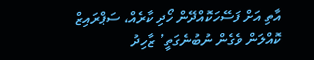އާތި އަށް ފަސޭހަކޮއްދޭން ހޯދި ކާރެއް، ސަޕްރައިޒް ކޮއްލަން ވެގެން ނުބުނެގަތީ’ ޒާހިދު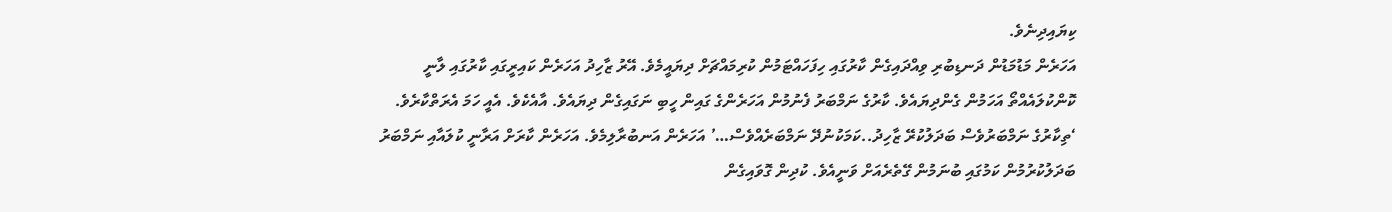ކިޔައިދިނެވެ.
އަހަރެން މަޑުމަޑުން ދަނޑިބުރި ވިއްދައިގެން ކާރުގައި ހިފަހައްޓަމުން ކުރިމައްޗަށް ދިޔައީމެވެ. އޭރު ޒާހިދު އަހަރެން ކައިރީގައި ކާރުގައި ލާނީ ކޮންކުލައެއްތޯ އަހަމުން ގެންދިޔައެވެ. ކާރުގެ ނަމްބަރު ފެނުމުން އަހަރެންގެ ގައިން ހީބި ނަގައިގެން ދިޔައެވެ. އާއެކެވެ. އެއީ ހަމަ އެރަތްކާރެވެ.
‘ތިކާރުގެ ނަމްބަރުވެސް ބަދަލުކުރޭ ޒާހިދު..ކަމަކުނުދޭ ނަމްބަރެއްވެސް…’ އަހަރެން އަނބުރާލިމެވެ. އަހަރެން ކާރަށް އަރާނީ ކުލައާއި ނަމްބަރު ބަދަލުކުރުމުން ކަމުގައި ބުނަމުން ގޭތެރެއަށް ވަނީއެވެ. ކުދިން ގޮވައިގެން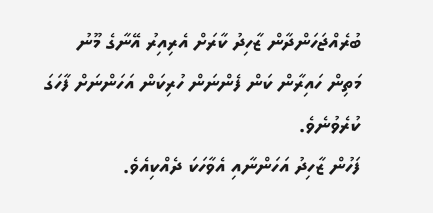ބުރެއްޖަހަންދާން ޒާހިދު ކާރަށް އެރިއިރު އޭނާގެ މޫނު މަތިން ހައިރާން ކަން ފެންނަން ހުރިކަން އަހަންނަށް ފާހަގަ ކުރެވުނެވެ.
ފަހުން ޒާހިދު އަހަންނާއި އެވާހަކަ ދެއްކިއެވެ.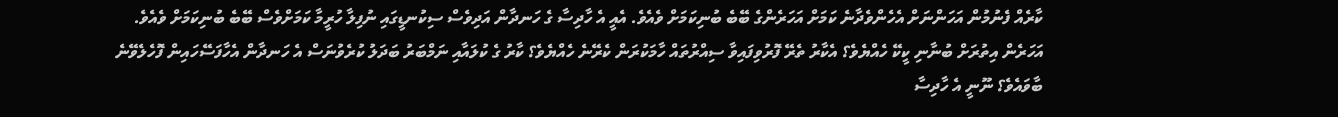ކާރެއް ފެނުމުން އަހަންނަށް އެހެންވެދާނެ ކަމަށް އަހަރެންގެ ބޭބެ ބުނިކަމަށް ވެއެވެ. އެއީ އެ ހާދިސާ ގެ ހަނދާން އަދިވެސް ސިކުނޑީގައި ނުފިލާ ހުރީމާ ކަމަށްވެސް ބޭބެ ބުނިކަމަށް ވެއެވެ.
އަހަރެން އިތުރަށް ބުނާނި ކީކޭ ހެއްޔެވެ؟ އެކާރު ތެރޭ ފޮރުވިފައިވާ ސިއްރުތައް ހާމަކުރަން ކެރޭނެ ހެއްޔެވެ؟ ކާރު ގެ ކުލައާއި ނަމްބަރު ބަދަލު ކުރެވުނަސް އެ ހަނދާން އެހާފަސޭހައިން ފޮހެލެވޭނެ ބާވައެވެ؟ ނޫނީ އެ ހާދިސާ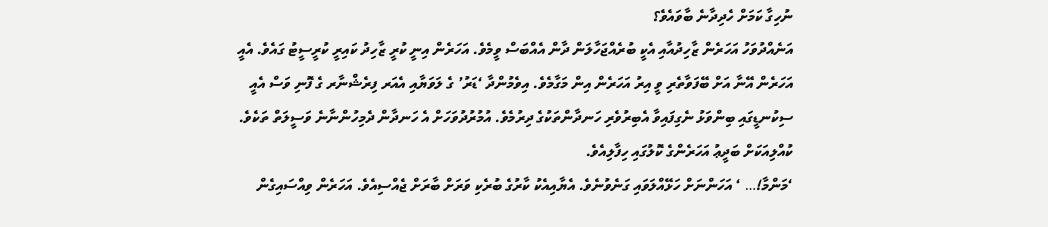ނުހިގާ ކަމަށް ހެދިދާނެ ބާވައެވެ؟
އަނެއްދުވަހު އަހަރެން ޒާހިދުއާއި އެކީ ބުރެއްޖަހާލަން ދާން އެއްބަސް ވީމެވެ. އަހަރެން އިނީ ކުރީ ޒާހިދު ކައިރީ ކުރީސީޓު ގައެވެ. އެއީ އަހަރެން އޭނާ އަށް ބޭފަވާތެރި ވީ އިރު އަހަރެން އިން މަގާމެވެ. އިވެމުންދާ ‘ޑަރު’ ގެ ލަވަޔާއި އެއަރ ފިރެޝްނާރ ގެ ފޮނި ވަސް އެއީ ސިކުނޑީގައި ބިންވަޅު ނެގިފައިވާ އެބިރުވެރި ހަނދާންތަކުގެ ދިރުމެވެ. އުމުރުދުވަހަށް އެ ހަނދާން ދެމިހުންނާނެ ވަސީލަތް ތަކެވެ. ކުއްލިއަކަށް ބަދީޢު އަހަރެންގެ ކޮލުގައި ހިފާލިއެވެ.
‘މަންމާ!… ‘ އަހަންނަށް ހަޅޭއްލަވައި ގަނެވުނެވެ. އެޔާއިއެކު ކާރުގެ ބުރެކި ވަރަށް ބާރަށް ޖެއްސިއެވެ. އަހަރެން ވިއްސައިގެން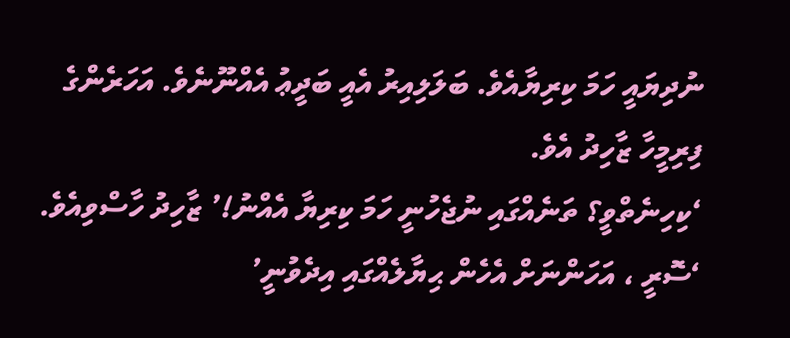ނުދިޔައީ ހަމަ ކިރިޔާއެވެ. ބަލަލިއިރު އެއީ ބަދީޢު އެއްނޫނެވެ. އަހަރެންގެ ފިރިމީހާ ޒާހިދު އެވެ.
‘ކިހިނެތްވީ؟ ތަނެއްގައި ނުޖެހުނީ ހަމަ ކިރިޔާ އެއްނު!’ ޒާހިދު ހާސްވިއެވެ.
‘ސޮރީ ، އަހަންނަށް އެހެން ޙިޔާލެއްގައި އިދެވުނީ’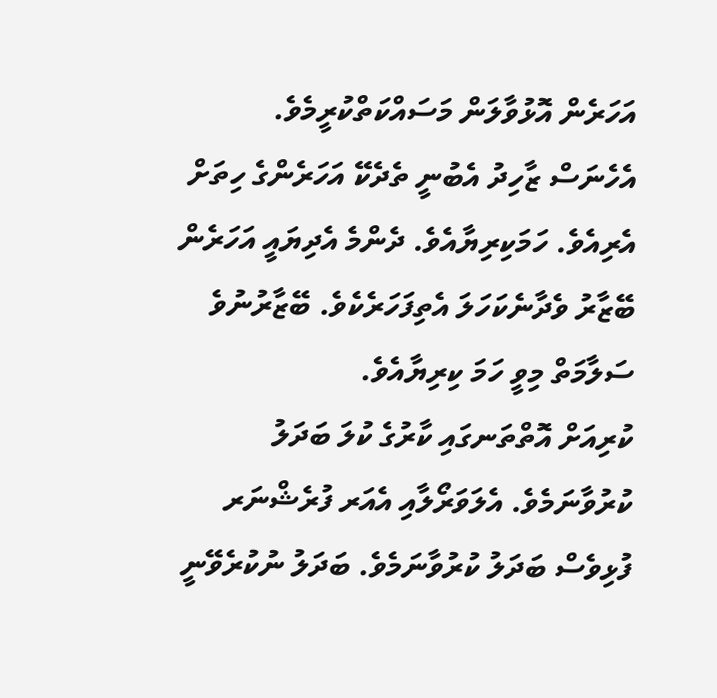އަހަރެން އޮޅުވާލަން މަސައްކަތްކުރީމެވެ.
އެހެނަސް ޒާހިދު އެބުނީ ތެދެކޭ އަހަރެންގެ ހިތަށް އެރިއެވެ. ހަމަކިރިޔާއެވެ. ދެންމެ އެދިޔައީ އަހަރެން ބޭޒާރު ވެދާނެކަހަލަ އެތިފަހަރެކެވެ. ބޭޒާރުނުވެ ސަލާމަތް މިވީ ހަމަ ކިރިޔާއެވެ.
ކުރިއަށް އޮތްތަނގައި ކާރުގެ ކުލަ ބަދަލު ކުރުވާނަމެވެ. އެލަވަރޯލާއި އެއަރ ފުރެޝްނަރ ފުޅިވެސް ބަދަލު ކުރުވާނަމެވެ. ބަދަލު ނުކުރެވޭނީ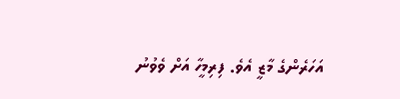އަހަރެންގެ މާޒީ އެވެ. ފިރިމީހާ އަށް ވެވުނު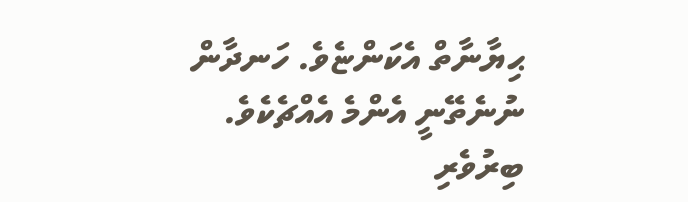ޙިޔާނާތް އެކަންޏެވެ. ހަނދާން ނުނެތޭނީ އެންމެ އެއްޗެކެވެ. ބިރުވެރި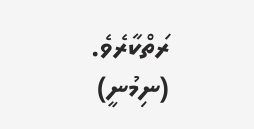ރަތްކާރެވެ.
(ނިމުނީ)